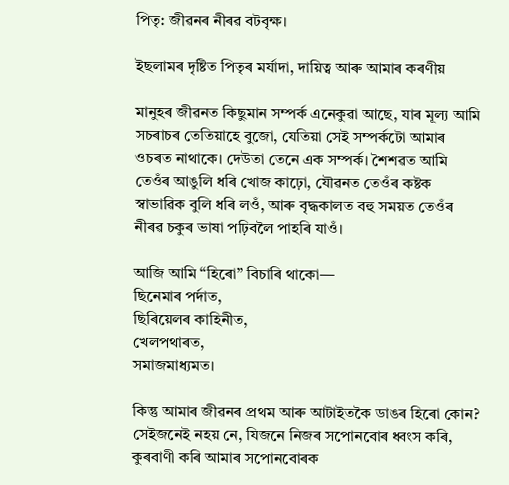পিতৃ: জীৱনৰ নীৰৱ বটবৃক্ষ।

ইছলামৰ দৃষ্টিত পিতৃৰ মৰ্যাদা, দায়িত্ব আৰু আমাৰ কৰণীয়

মানুহৰ জীৱনত কিছুমান সম্পৰ্ক এনেকুৱা আছে, যাৰ মূল্য আমি সচৰাচৰ তেতিয়াহে বুজো, যেতিয়া সেই সম্পৰ্কটো আমাৰ ওচৰত নাথাকে। দেউতা তেনে এক সম্পৰ্ক। শৈশৱত আমি তেওঁৰ আঙুলি ধৰি খোজ কাঢ়ো, যৌৱনত তেওঁৰ কষ্টক স্বাভাৱিক বুলি ধৰি লওঁ, আৰু বৃদ্ধকালত বহু সময়ত তেওঁৰ নীৰৱ চকুৰ ভাষা পঢ়িবলৈ পাহৰি যাওঁ।

আজি আমি “হিৰো” বিচাৰি থাকো—
ছিনেমাৰ পৰ্দাত,
ছিৰিয়েলৰ কাহিনীত,
খেলপথাৰত,
সমাজমাধ্যমত।

কিন্তু আমাৰ জীৱনৰ প্ৰথম আৰু আটাইতকৈ ডাঙৰ হিৰো কোন? সেইজনেই নহয় নে, যিজনে নিজৰ সপোনবোৰ ধ্বংস কৰি, কুৰবাণী কৰি আমাৰ সপোনবোৰক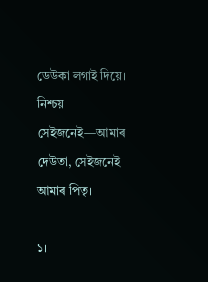ডেউকা লগাই দিয়ে। নিশ্চয় সেইজনেই—আমাৰ দেউতা, সেইজনেই আমাৰ পিতৃ।

১।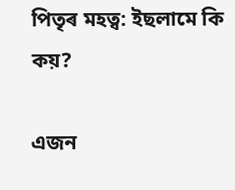পিতৃৰ মহত্ব: ইছলামে কি কয়?

এজন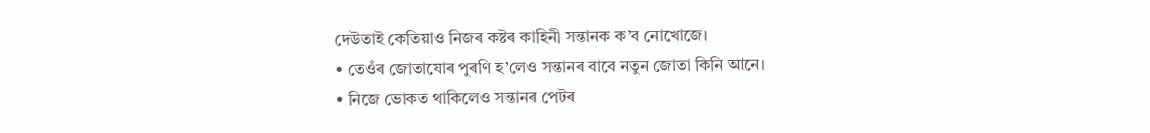দেউতাই কেতিয়াও নিজৰ কষ্টৰ কাহিনী সন্তানক ক’ব নোখোজে।
• তেওঁৰ জোতাযোৰ পুৰণি হ’লেও সন্তানৰ বাবে নতুন জোতা কিনি আনে।
• নিজে ভোকত থাকিলেও সন্তানৰ পেটৰ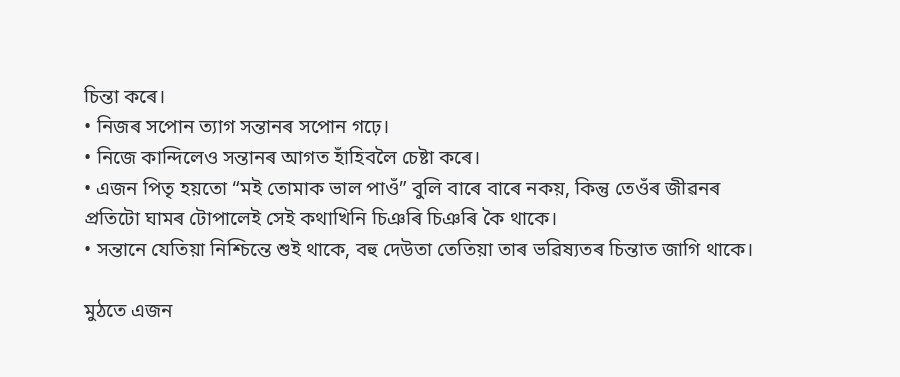চিন্তা কৰে।
• নিজৰ সপোন ত্যাগ সন্তানৰ সপোন গঢ়ে।
• নিজে কান্দিলেও সন্তানৰ আগত হাঁহিবলৈ চেষ্টা কৰে।
• এজন পিতৃ হয়তো “মই তোমাক ভাল পাওঁ” বুলি বাৰে বাৰে নকয়, কিন্তু তেওঁৰ জীৱনৰ প্ৰতিটো ঘামৰ টোপালেই সেই কথাখিনি চিঞৰি চিঞৰি কৈ থাকে।
• সন্তানে যেতিয়া নিশ্চিন্তে শুই থাকে, বহু দেউতা তেতিয়া তাৰ ভৱিষ্যতৰ চিন্তাত জাগি থাকে।

মুঠতে এজন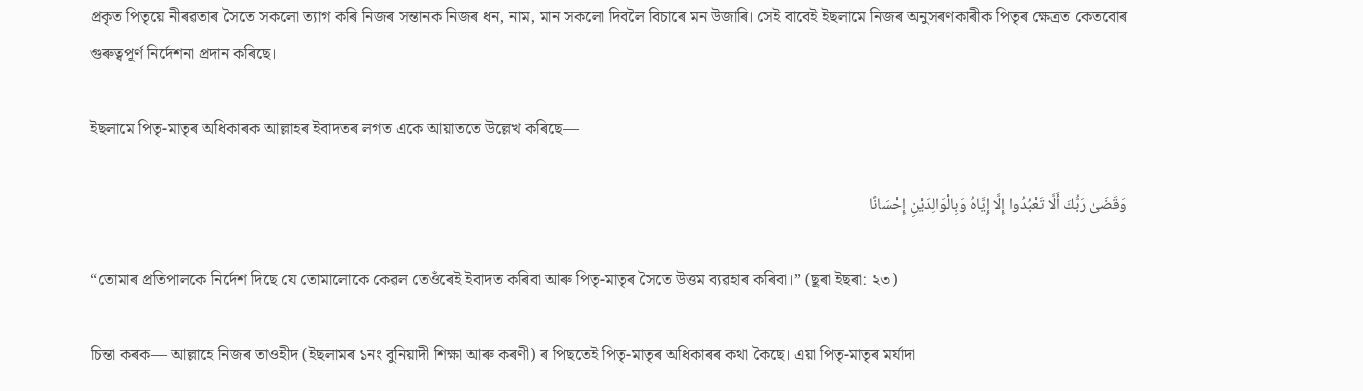প্ৰকৃত পিতৃয়ে নীৰৱতাৰ সৈতে সকলো ত্যাগ কৰি নিজৰ সন্তানক নিজৰ ধন, নাম, মান সকলো দিবলৈ বিচাৰে মন উজাৰি। সেই বাবেই ইছলামে নিজৰ অনুসৰণকাৰীক পিতৃৰ ক্ষেত্ৰত কেতবোৰ গুৰুত্বপূৰ্ণ নিৰ্দেশনা প্ৰদান কৰিছে।

ইছলামে পিতৃ-মাতৃৰ অধিকাৰক আল্লাহৰ ইবাদতৰ লগত একে আয়াততে উল্লেখ কৰিছে—

وَقَضَىٰ رَبُّكَ أَلَّا تَعْبُدُوا إِلَّا إِيَّاهُ وَبِالْوَالِدَيْنِ إِحْسَانًا

“তোমাৰ প্ৰতিপালকে নিৰ্দেশ দিছে যে তোমালোকে কেৱল তেওঁৰেই ইবাদত কৰিবা আৰু পিতৃ-মাতৃৰ সৈতে উত্তম ব্যৱহাৰ কৰিবা।” (ছূৰা ইছৰা: ২৩)

চিন্তা কৰক— আল্লাহে নিজৰ তাওহীদ (ইছলামৰ ১নং বুনিয়াদী শিক্ষা আৰু কৰণী) ৰ পিছতেই পিতৃ-মাতৃৰ অধিকাৰৰ কথা কৈছে। এয়া পিতৃ-মাতৃৰ মৰ্যাদা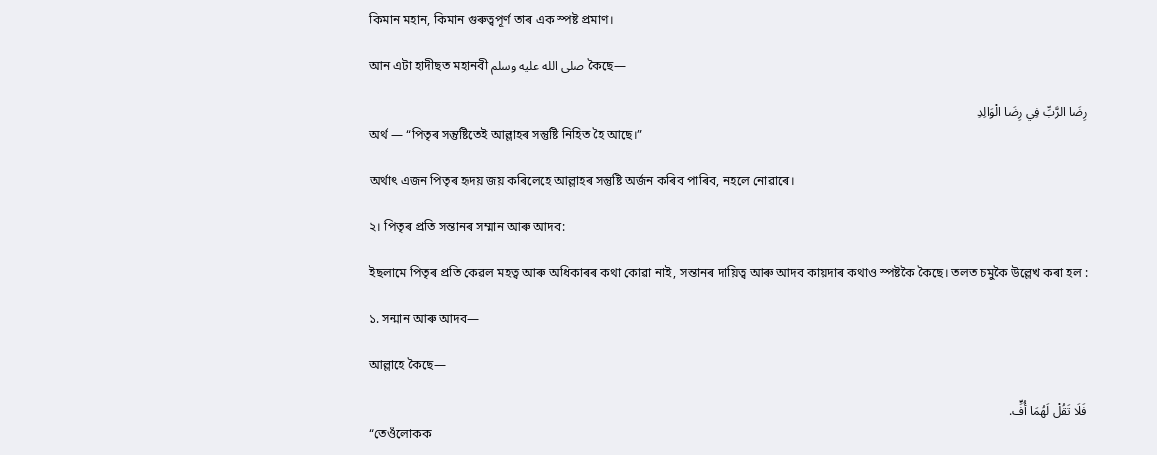কিমান মহান, কিমান গুৰুত্বপূৰ্ণ তাৰ এক স্পষ্ট প্ৰমাণ।

আন এটা হাদীছত মহানবী صلى الله عليه وسلم কৈছে—

رِضَا الرَّبِّ فِي رِضَا الْوَالِدِ
অৰ্থ — “পিতৃৰ সন্তুষ্টিতেই আল্লাহৰ সন্তুষ্টি নিহিত হৈ আছে।”

অৰ্থাৎ এজন পিতৃৰ হৃদয় জয় কৰিলেহে আল্লাহৰ সন্তুষ্টি অৰ্জন কৰিব পাৰিব, নহলে নোৱাৰে।

২। পিতৃৰ প্ৰতি সন্তানৰ সম্মান আৰু আদব:

ইছলামে পিতৃৰ প্ৰতি কেৱল মহত্ব আৰু অধিকাৰৰ কথা কোৱা নাই, সন্তানৰ দায়িত্ব আৰু আদব কায়দাৰ কথাও স্পষ্টকৈ কৈছে। তলত চমুকৈ উল্লেখ কৰা হল :

১. সন্মান আৰু আদব—

আল্লাহে কৈছে—

فَلَا تَقُلْ لَهُمَا أُفٍّ.
“তেওঁলোকক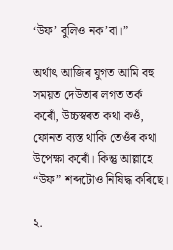‘উফ’ বুলিও নক’বা।”

অৰ্থাৎ আজিৰ যুগত আমি বহু সময়ত দেউতাৰ লগত তৰ্ক কৰোঁ, উচ্চস্বৰত কথা কওঁ, ফোনত ব্যস্ত থাকি তেওঁৰ কথা উপেক্ষা কৰোঁ। কিন্তু আল্লাহে “উফ” শব্দটোও নিষিদ্ধ কৰিছে।

২.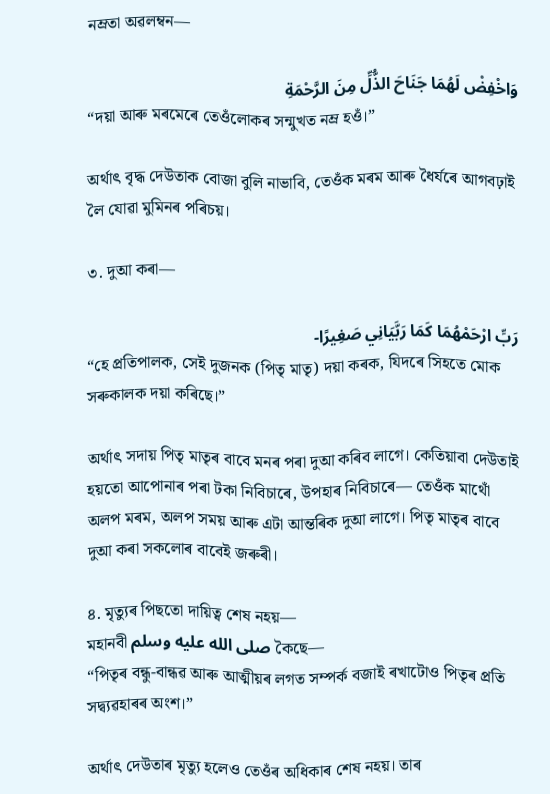নম্ৰতা অৱলম্বন—

وَاخْفِضْ لَهُمَا جَنَاحَ الذُّلِّ مِنَ الرَّحْمَةِ
“দয়া আৰু মৰমেৰে তেওঁলোকৰ সন্মুখত নম্ৰ হওঁ।”

অৰ্থাৎ বৃদ্ধ দেউতাক বোজা বুলি নাভাবি, তেওঁক মৰম আৰু ধৈৰ্যৰে আগবঢ়াই লৈ যোৱা মুমিনৰ পৰিচয়।

৩. দুআ কৰা—

رَبِّ ارْحَمْهُمَا كَمَا رَبَّيَانِي صَغِيرًا-
“হে প্ৰতিপালক, সেই দুজনক (পিতৃ মাতৃ) দয়া কৰক, যিদৰে সিহতে মোক সৰুকালক দয়া কৰিছে।”

অৰ্থাৎ সদায় পিতৃ মাতৃৰ বাবে মনৰ পৰা দুআ কৰিব লাগে। কেতিয়াবা দেউতাই হয়তো আপোনাৰ পৰা টকা নিবিচাৰে, উপহাৰ নিবিচাৰে— তেওঁক মাথোঁ অলপ মৰম, অলপ সময় আৰু এটা আন্তৰিক দুআ লাগে। পিতৃ মাতৃৰ বাবে দুআ কৰা সকলোৰ বাবেই জৰুৰী।

৪. মৃত্যুৰ পিছতো দায়িত্ব শেষ নহয়—
মহানবী صلى الله عليه وسلم কৈছে—
“পিতৃৰ বন্ধু-বান্ধৱ আৰু আত্মীয়ৰ লগত সম্পৰ্ক বজাই ৰখাটোও পিতৃৰ প্ৰতি সদ্ব্যৱহাৰৰ অংশ।”

অৰ্থাৎ দেউতাৰ মৃত্যু হলেও তেওঁৰ অধিকাৰ শেষ নহয়। তাৰ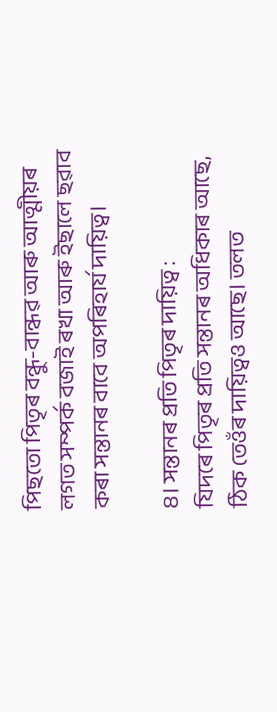পিছতো পিতৃৰ বন্ধু-বান্ধৱ আৰু আত্মীয়ৰ লগত সম্পৰ্ক বজাই ৰখা আৰু ইছালে ছৱাব কৰা সন্তানৰ বাবে অপৰিহাৰ্য দায়িত্ব।

৪। সন্তানৰ প্ৰতি পিতৃৰ দায়িত্ব :
যিদৰে পিতৃৰ প্ৰতি সন্তানৰ অধিকাৰ আছে, ঠিক তেওঁৰ দায়িত্বও আছে। তলত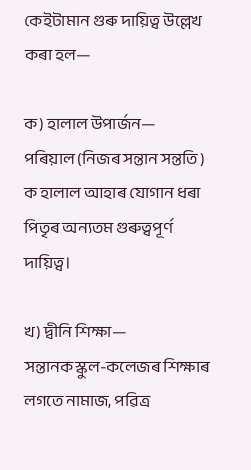কেইটামান গুৰু দায়িত্ব উল্লেখ কৰা হল—

ক) হালাল উপাৰ্জন—
পৰিয়াল (নিজৰ সন্তান সন্ততি ) ক হালাল আহাৰ যোগান ধৰা পিতৃৰ অন্যতম গুৰুত্বপূৰ্ণ দায়িত্ব।

খ) দ্বীনি শিক্ষা—
সন্তানক স্কুল-কলেজৰ শিক্ষাৰ লগতে নামাজ, পৱিত্ৰ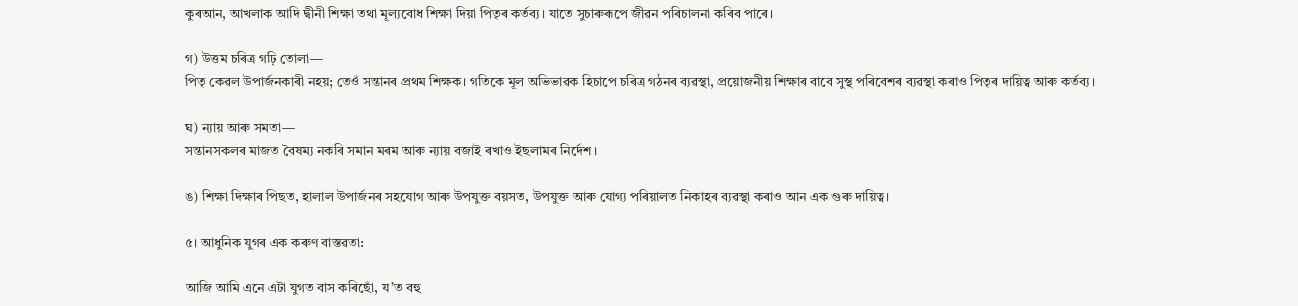কুৰআন, আখলাক আদি দ্বীনী শিক্ষা তথা মূল্যবোধ শিক্ষা দিয়া পিতৃৰ কৰ্তব্য। যাতে সুচাৰুৰূপে জীৱন পৰিচালনা কৰিব পাৰে।

গ) উত্তম চৰিত্ৰ গঢ়ি তোলা—
পিতৃ কেৱল উপাৰ্জনকাৰী নহয়; তেওঁ সন্তানৰ প্ৰথম শিক্ষক। গতিকে মূল অভিভাৱক হিচাপে চৰিত্ৰ গঠনৰ ব্যৱস্থা, প্ৰয়োজনীয় শিক্ষাৰ বাবে সুস্থ পৰিবেশৰ ব্যৱস্থা কৰাও পিতৃৰ দায়িত্ব আৰু কৰ্তব্য।

ঘ) ন্যায় আৰু সমতা—
সন্তানসকলৰ মাজত বৈষম্য নকৰি সমান মৰম আৰু ন্যায় বজাই ৰখাও ইছলামৰ নিৰ্দেশ।

ঙ) শিক্ষা দিক্ষাৰ পিছত, হালাল উপাৰ্জনৰ সহযোগ আৰু উপযুক্ত বয়সত, উপযুক্ত আৰু যোগ্য পৰিয়ালত নিকাহৰ ব্যৱস্থা কৰাও আন এক গুৰু দায়িত্ব।

৫। আধুনিক যুগৰ এক কৰুণ বাস্তৱতা:

আজি আমি এনে এটা যুগত বাস কৰিছোঁ, য’ত বহু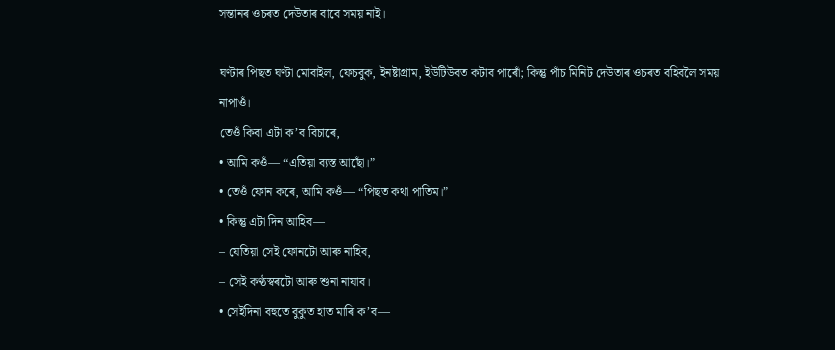সন্তানৰ ওচৰত দেউতাৰ বাবে সময় নাই।

ঘণ্টাৰ পিছত ঘণ্টা মোবাইল, ফেচবুক, ইনষ্টাগ্ৰাম, ইউটিউবত কটাব পাৰোঁ; কিন্তু পাঁচ মিনিট দেউতাৰ ওচৰত বহিবলৈ সময় নাপাওঁ।
তেওঁ কিবা এটা ক’ব বিচাৰে,
• আমি কওঁ— “এতিয়া ব্যস্ত আছোঁ।”
• তেওঁ ফোন কৰে, আমি কওঁ— “পিছত কথা পাতিম।”
• কিন্তু এটা দিন আহিব—
– যেতিয়া সেই ফোনটো আৰু নাহিব,
– সেই কণ্ঠস্বৰটো আৰু শুনা নাযাব।
• সেইদিনা বহুতে বুকুত হাত মাৰি ক’ব—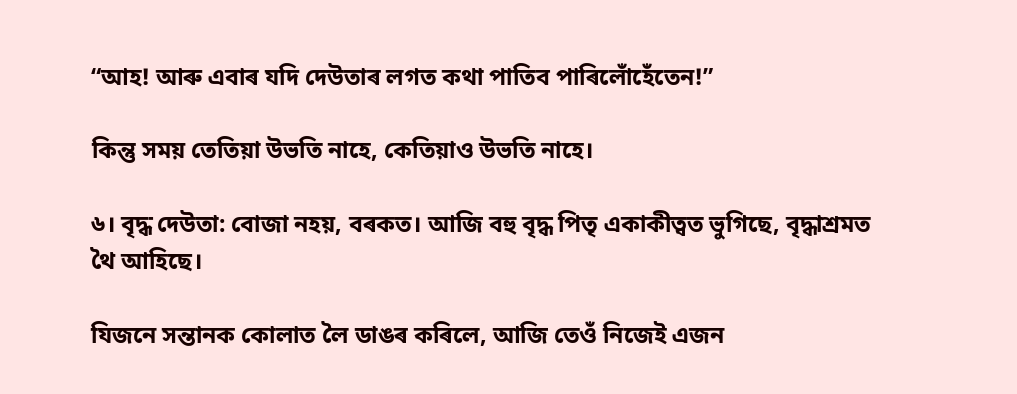“আহ! আৰু এবাৰ যদি দেউতাৰ লগত কথা পাতিব পাৰিলোঁহেঁতেন!”

কিন্তু সময় তেতিয়া উভতি নাহে, কেতিয়াও উভতি নাহে।

৬। বৃদ্ধ দেউতা: বোজা নহয়, বৰকত। আজি বহু বৃদ্ধ পিতৃ একাকীত্বত ভুগিছে, বৃদ্ধাশ্ৰমত থৈ আহিছে।

যিজনে সন্তানক কোলাত লৈ ডাঙৰ কৰিলে, আজি তেওঁ নিজেই এজন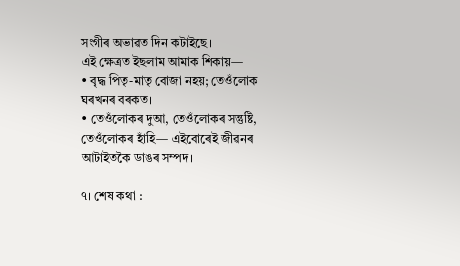সংগীৰ অভাৱত দিন কটাইছে।
এই ক্ষেত্ৰত ইছলাম আমাক শিকায়—
• বৃদ্ধ পিতৃ-মাতৃ বোজা নহয়; তেওঁলোক ঘৰখনৰ বৰকত।
• তেওঁলোকৰ দুআ, তেওঁলোকৰ সন্তুষ্টি, তেওঁলোকৰ হাঁহি— এইবোৰেই জীৱনৰ আটাইতকৈ ডাঙৰ সম্পদ।

৭। শেষ কথা :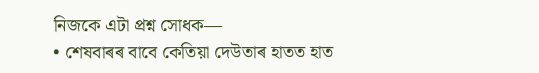নিজকে এটা প্ৰশ্ন সোধক—
• শেষবাৰৰ বাবে কেতিয়া দেউতাৰ হাতত হাত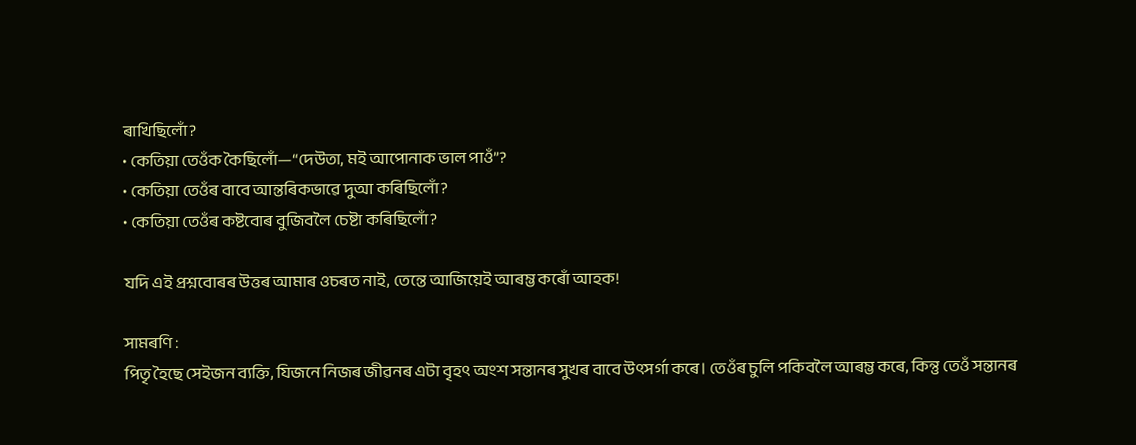ৰাখিছিলোঁ?
• কেতিয়া তেওঁক কৈছিলোঁ—“দেউতা, মই আপোনাক ভাল পাওঁ”?
• কেতিয়া তেওঁৰ বাবে আন্তৰিকভাৱে দুআ কৰিছিলোঁ?
• কেতিয়া তেওঁৰ কষ্টবোৰ বুজিবলৈ চেষ্টা কৰিছিলোঁ?

যদি এই প্ৰশ্নবোৰৰ উত্তৰ আমাৰ ওচৰত নাই, তেন্তে আজিয়েই আৰম্ভ কৰোঁ আহক!

সামৰণি :
পিতৃ হৈছে সেইজন ব্যক্তি, যিজনে নিজৰ জীৱনৰ এটা বৃহৎ অংশ সন্তানৰ সুখৰ বাবে উৎসৰ্গা কৰে। তেওঁৰ চুলি পকিবলৈ আৰম্ভ কৰে, কিন্তু তেওঁ সন্তানৰ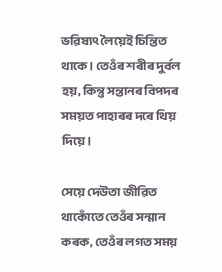ভৱিষ্যৎ লৈয়েই চিন্তিত থাকে। তেওঁৰ শৰীৰ দুৰ্বল হয়, কিন্তু সন্তানৰ বিপদৰ সময়ত পাহাৰৰ দৰে থিয় দিয়ে।

সেয়ে দেউতা জীৱিত থাকোঁতে তেওঁৰ সন্মান কৰক, তেওঁৰ লগত সময়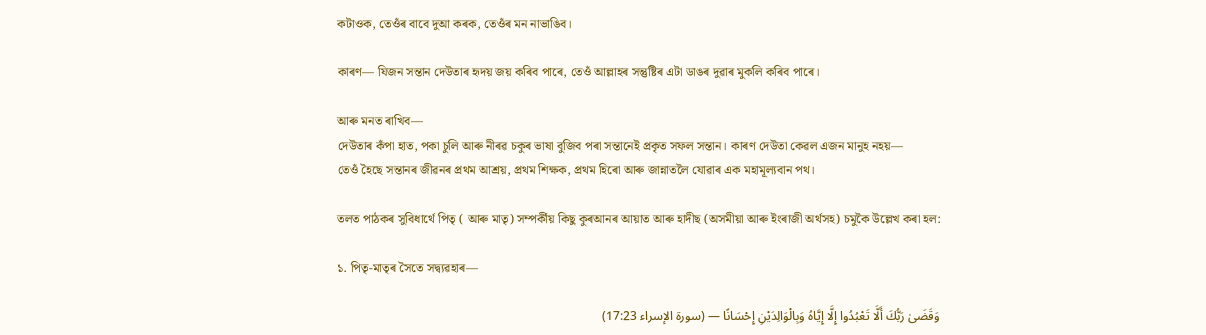কটাওক, তেওঁৰ বাবে দুআ কৰক, তেওঁৰ মন নাভাঙিব।

কাৰণ— যিজন সন্তান দেউতাৰ হৃদয় জয় কৰিব পাৰে, তেওঁ আল্লাহৰ সন্তুষ্টিৰ এটা ডাঙৰ দুৱাৰ মুকলি কৰিব পাৰে।

আৰু মনত ৰাখিব—
দেউতাৰ কঁপা হাত, পকা চুলি আৰু নীৰৱ চকুৰ ভাষা বুজিব পৰা সন্তানেই প্ৰকৃত সফল সন্তান। কাৰণ দেউতা কেৱল এজন মানুহ নহয়—
তেওঁ হৈছে সন্তানৰ জীৱনৰ প্ৰথম আশ্ৰয়, প্ৰথম শিক্ষক, প্ৰথম হিৰো আৰু জান্নাতলৈ যোৱাৰ এক মহামূল্যবান পথ।

তলত পাঠকৰ সুবিধাৰ্থে পিতৃ ( আৰু মাতৃ) সম্পৰ্কীয় কিছু কুৰআনৰ আয়াত আৰু হাদীছ (অসমীয়া আৰু ইংৰাজী অৰ্থসহ) চমুকৈ উল্লেখ কৰা হল:

১. পিতৃ-মাতৃৰ সৈতে সদ্ব্যৱহাৰ—

وَقَضَىٰ رَبُّكَ أَلَّا تَعْبُدُوا إِلَّا إِيَّاهُ وَبِالْوَالِدَيْنِ إِحْسَانًا — (سورة الإسراء 17:23)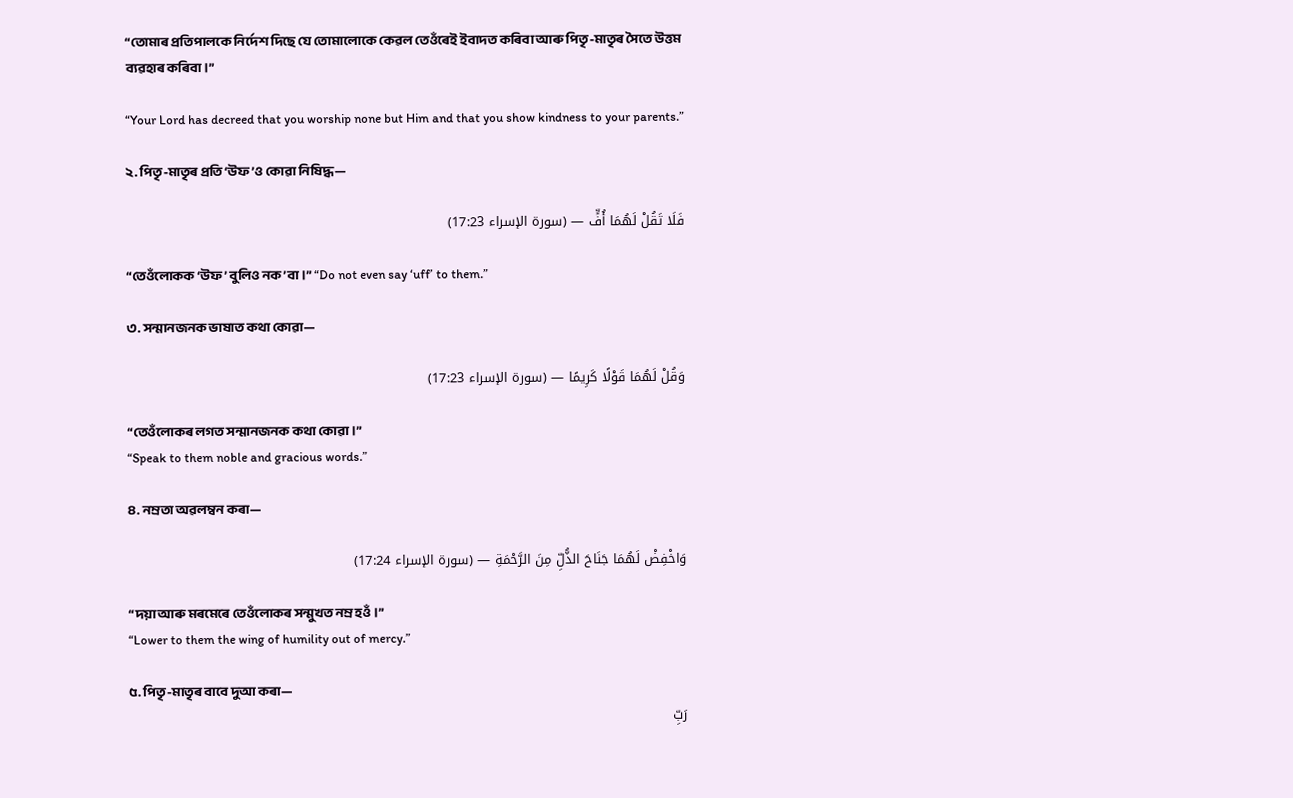“তোমাৰ প্ৰতিপালকে নিৰ্দেশ দিছে যে তোমালোকে কেৱল তেওঁৰেই ইবাদত কৰিবা আৰু পিতৃ-মাতৃৰ সৈতে উত্তম ব্যৱহাৰ কৰিবা।”

“Your Lord has decreed that you worship none but Him and that you show kindness to your parents.”

২. পিতৃ-মাতৃৰ প্ৰতি ‘উফ’ও কোৱা নিষিদ্ধ—

فَلَا تَقُلْ لَهُمَا أُفٍّ — (سورة الإسراء 17:23)

“তেওঁলোকক ‘উফ’ বুলিও নক’বা।” “Do not even say ‘uff’ to them.”

৩. সন্মানজনক ভাষাত কথা কোৱা—

وَقُلْ لَهُمَا قَوْلًا كَرِيمًا — (سورة الإسراء 17:23)

“তেওঁলোকৰ লগত সন্মানজনক কথা কোৱা।”
“Speak to them noble and gracious words.”

৪. নম্ৰতা অৱলম্বন কৰা—

وَاخْفِضْ لَهُمَا جَنَاحَ الذُّلِّ مِنَ الرَّحْمَةِ — (سورة الإسراء 17:24)

“দয়া আৰু মৰমেৰে তেওঁলোকৰ সন্মুখত নম্ৰ হওঁ।”
“Lower to them the wing of humility out of mercy.”

৫. পিতৃ-মাতৃৰ বাবে দুআ কৰা—
رَبِّ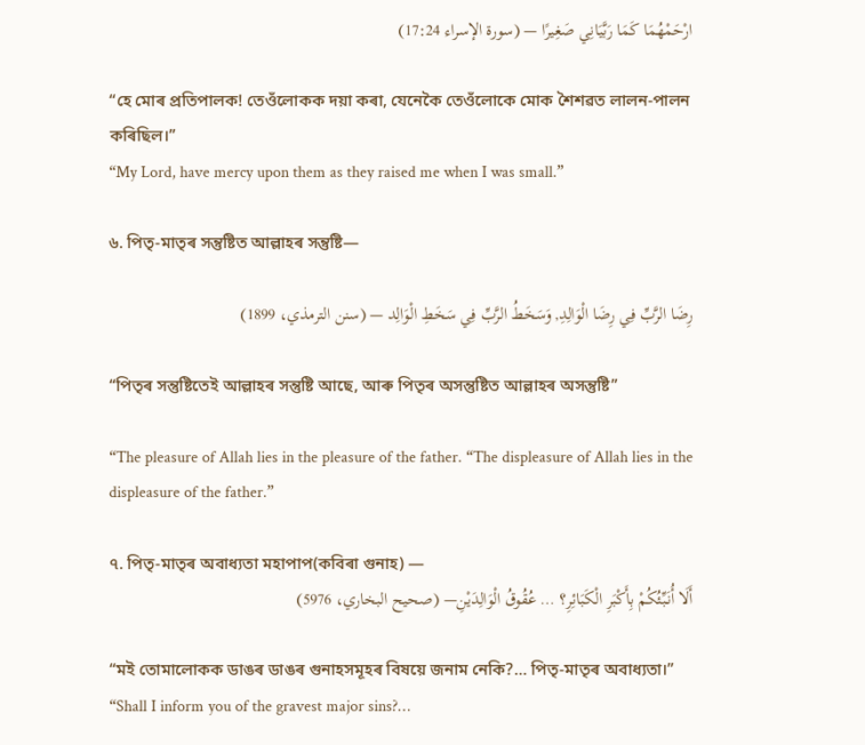ارْحَمْهُمَا كَمَا رَبَّيَانِي صَغِيرًا — (سورة الإسراء 17:24)

“হে মোৰ প্ৰতিপালক! তেওঁলোকক দয়া কৰা, যেনেকৈ তেওঁলোকে মোক শৈশৱত লালন-পালন কৰিছিল।”
“My Lord, have mercy upon them as they raised me when I was small.”

৬. পিতৃ-মাতৃৰ সন্তুষ্টিত আল্লাহৰ সন্তুষ্টি—

رِضَا الرَّبِّ فِي رِضَا الْوَالِدِ, وَسَخَطُ الرَّبِّ فِي سَخَطِ الْوَالِد — (سنن الترمذي، 1899)

“পিতৃৰ সন্তুষ্টিতেই আল্লাহৰ সন্তুষ্টি আছে, আৰু পিতৃৰ অসন্তুষ্টিত আল্লাহৰ অসন্তুষ্টি”

“The pleasure of Allah lies in the pleasure of the father. “The displeasure of Allah lies in the displeasure of the father.”

৭. পিতৃ-মাতৃৰ অবাধ্যতা মহাপাপ(কবিৰা গুনাহ) —
أَلَا أُنَبِّئُكُمْ بِأَكْبَرِ الْكَبَائِرِ؟ … عُقُوقُ الْوَالِدَيْنِ— (صحيح البخاري، 5976)

“মই তোমালোকক ডাঙৰ ডাঙৰ গুনাহসমূহৰ বিষয়ে জনাম নেকি?… পিতৃ-মাতৃৰ অবাধ্যতা।”
“Shall I inform you of the gravest major sins?…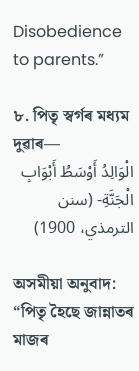Disobedience to parents.”

৮. পিতৃ স্বৰ্গৰ মধ্যম দুৱাৰ—
الْوَالِدُ أَوْسَطُ أَبْوَابِ الْجَنَّةِ- (سنن الترمذي، 1900)

অসমীয়া অনুবাদ: “পিতৃ হৈছে জান্নাতৰ মাজৰ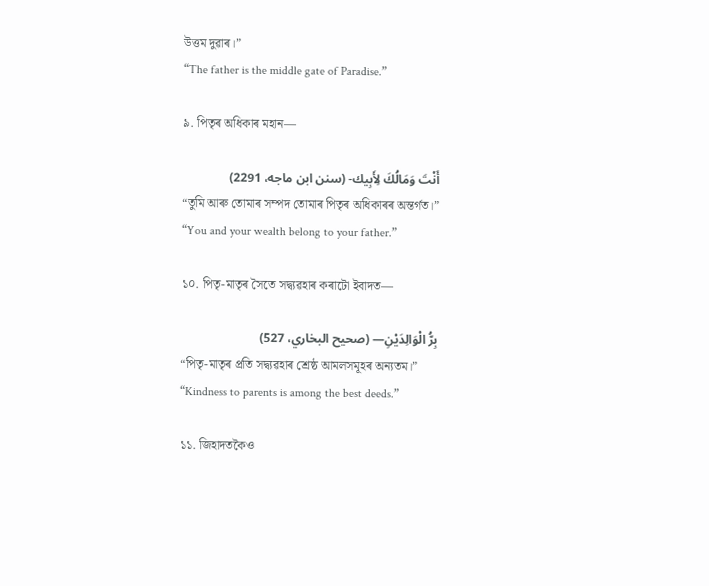উত্তম দুৱাৰ।”
“The father is the middle gate of Paradise.”

৯. পিতৃৰ অধিকাৰ মহান—

أَنْتَ وَمَالُكَ لِأَبِيك- (سنن ابن ماجه، 2291)
“তুমি আৰু তোমাৰ সম্পদ তোমাৰ পিতৃৰ অধিকাৰৰ অন্তৰ্গত।”
“You and your wealth belong to your father.”

১০. পিতৃ-মাতৃৰ সৈতে সদ্ব্যৱহাৰ কৰাটো ইবাদত—

بِرُّ الْوَالِدَيْنِ— (صحيح البخاري، 527)
“পিতৃ-মাতৃৰ প্ৰতি সদ্ব্যৱহাৰ শ্ৰেষ্ঠ আমলসমূহৰ অন্যতম।”
“Kindness to parents is among the best deeds.”

১১. জিহাদতকৈও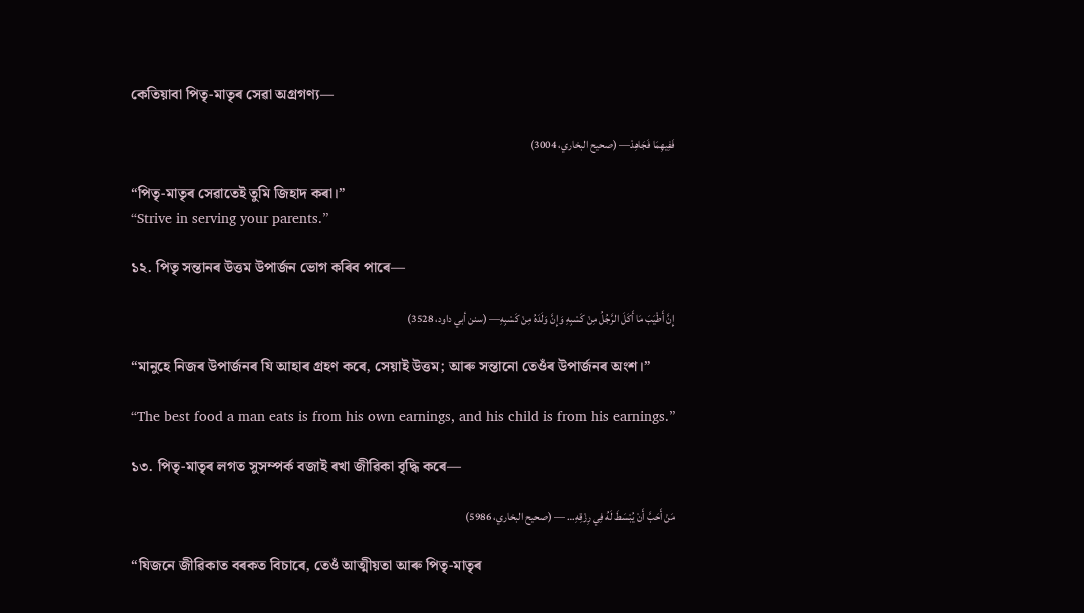কেতিয়াবা পিতৃ-মাতৃৰ সেৱা অগ্ৰগণ্য—

فَفِيهِمَا فَجَاهِدْ— (صحيح البخاري، 3004)

“পিতৃ-মাতৃৰ সেৱাতেই তুমি জিহাদ কৰা।”
“Strive in serving your parents.”

১২. পিতৃ সন্তানৰ উত্তম উপাৰ্জন ভোগ কৰিব পাৰে—

إِنَّ أَطْيَبَ مَا أَكَلَ الرَّجُلُ مِنْ كَسْبِهِ وَإِنَّ وَلَدَهُ مِنْ كَسْبِهِ— (سنن أبي داود، 3528)

“মানুহে নিজৰ উপাৰ্জনৰ যি আহাৰ গ্ৰহণ কৰে, সেয়াই উত্তম; আৰু সন্তানো তেওঁৰ উপাৰ্জনৰ অংশ।”

“The best food a man eats is from his own earnings, and his child is from his earnings.”

১৩. পিতৃ-মাতৃৰ লগত সুসম্পৰ্ক বজাই ৰখা জীৱিকা বৃদ্ধি কৰে—

مَنْ أَحَبَّ أَنْ يُبْسَطَ لَهُ فِي رِزْقِهِ… — (صحيح البخاري، 5986)

“যিজনে জীৱিকাত বৰকত বিচাৰে, তেওঁ আত্মীয়তা আৰু পিতৃ-মাতৃৰ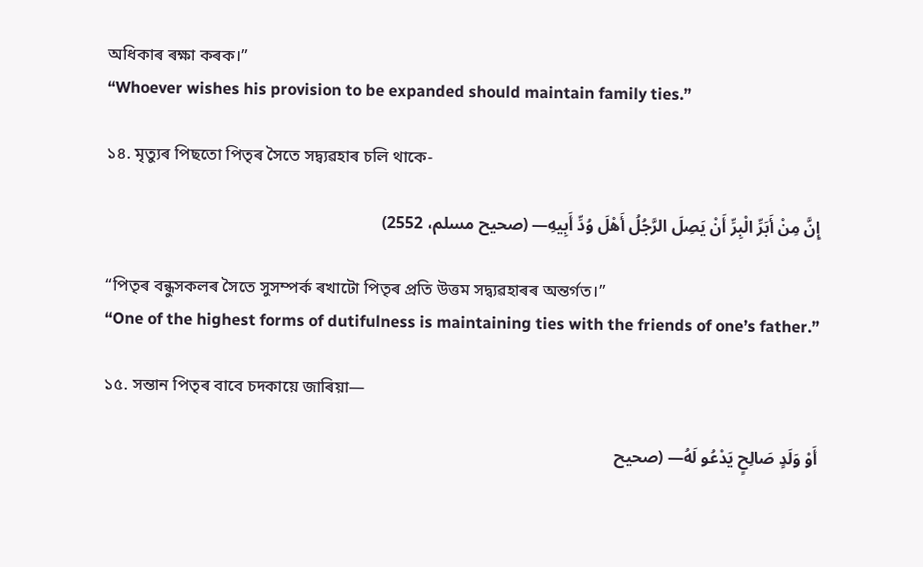অধিকাৰ ৰক্ষা কৰক।”
“Whoever wishes his provision to be expanded should maintain family ties.”

১৪. মৃত্যুৰ পিছতো পিতৃৰ সৈতে সদ্ব্যৱহাৰ চলি থাকে-

إِنَّ مِنْ أَبَرِّ الْبِرِّ أَنْ يَصِلَ الرَّجُلُ أَهْلَ وُدِّ أَبِيهِ— (صحيح مسلم، 2552)

“পিতৃৰ বন্ধুসকলৰ সৈতে সুসম্পৰ্ক ৰখাটো পিতৃৰ প্ৰতি উত্তম সদ্ব্যৱহাৰৰ অন্তৰ্গত।”
“One of the highest forms of dutifulness is maintaining ties with the friends of one’s father.”

১৫. সন্তান পিতৃৰ বাবে চদকায়ে জাৰিয়া—

أَوْ وَلَدٍ صَالِحٍ يَدْعُو لَهُ— (صحيح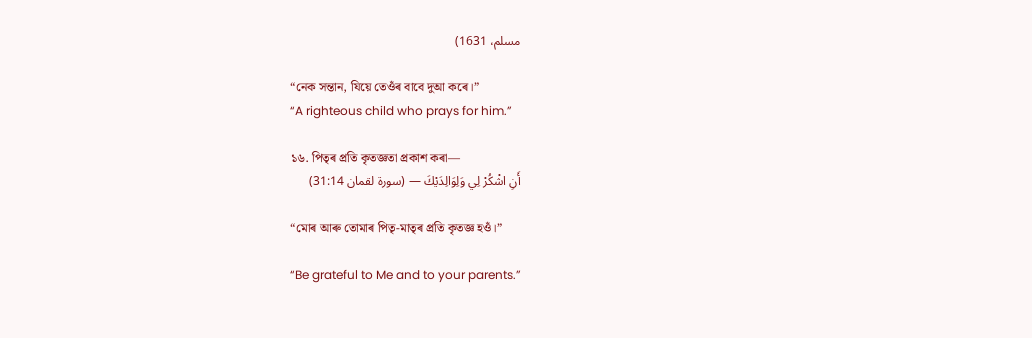مسلم، 1631)

“নেক সন্তান, যিয়ে তেওঁৰ বাবে দুআ কৰে।”
“A righteous child who prays for him.”

১৬. পিতৃৰ প্ৰতি কৃতজ্ঞতা প্ৰকাশ কৰা—
أَنِ اشْكُرْ لِي وَلِوَالِدَيْكَ — (سورة لقمان 31:14)

“মোৰ আৰু তোমাৰ পিতৃ-মাতৃৰ প্ৰতি কৃতজ্ঞ হওঁ।”

“Be grateful to Me and to your parents.”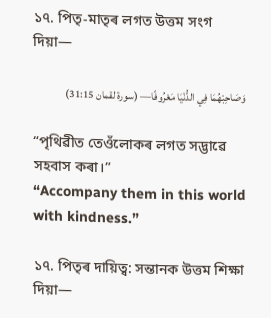১৭. পিতৃ-মাতৃৰ লগত উত্তম সংগ দিয়া—

وَصَاحِبْهُمَا فِي الدُّنْيَا مَعْرُوفًا— (سورة لقمان 31:15)

“পৃথিৱীত তেওঁলোকৰ লগত সদ্ভাৱে সহবাস কৰা।”
“Accompany them in this world with kindness.”

১৭. পিতৃৰ দায়িত্ব: সন্তানক উত্তম শিক্ষা দিয়া—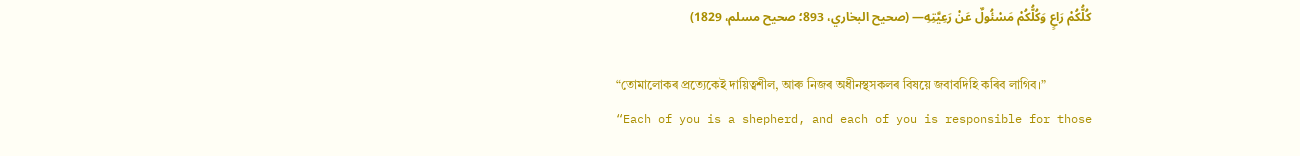كُلُّكُمْ رَاعٍ وَكُلُّكُمْ مَسْئُولٌ عَنْ رَعِيَّتِهِ— (صحيح البخاري، 893؛ صحيح مسلم، 1829)

“তোমালোকৰ প্ৰত্যেকেই দায়িত্বশীল, আৰু নিজৰ অধীনস্থসকলৰ বিষয়ে জবাবদিহি কৰিব লাগিব।”
“Each of you is a shepherd, and each of you is responsible for those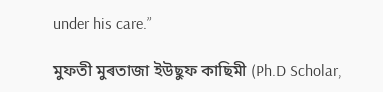under his care.”

মুফতী মুৰতাজা ইউছুফ কাছিমী (Ph.D Scholar,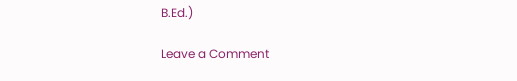B.Ed.)

Leave a Comment